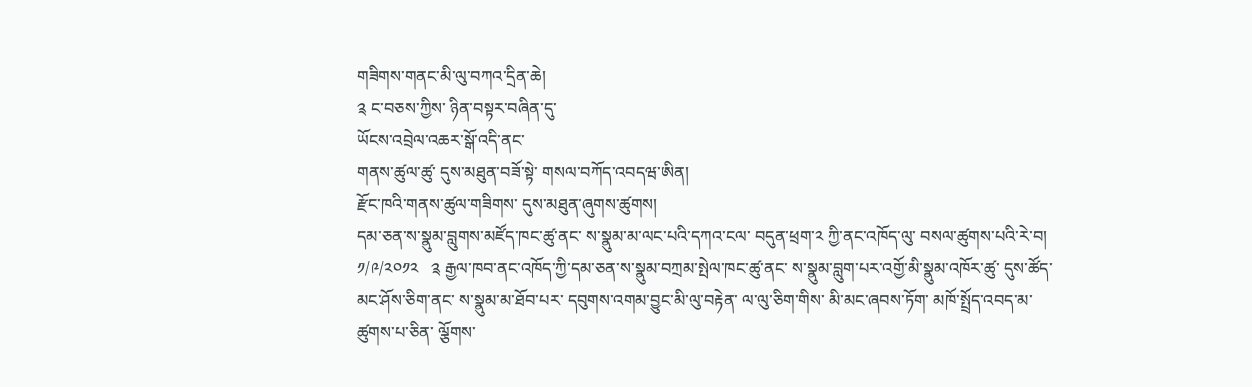གཟིགས་གནང་མི་ལུ་བཀའ་དྲིན་ཆེ།
༉ ང་བཅས་ཀྱིས་ ཉིན་བསྟར་བཞིན་དུ་
ཡོངས་འབྲེལ་འཆར་སྒོ་འདི་ནང་
གནས་ཚུལ་ཚུ་ དུས་མཐུན་བཟོ་སྟེ་ གསལ་བཀོད་འབདཝ་ཨིན།
རྫོང་ཁའི་གནས་ཚུལ་གཟིགས་ དུས་མཐུན་ཞུགས་ཚུགས།
དམ་ཅན་ས་སྣུམ་བླུགས་མཛོད་ཁང་ཚུ་ནང་ ས་སྣུམ་མ་ལང་པའི་དཀའ་ངལ་ བདུན་ཕྲག་༢ ཀྱི་ནང་འཁོད་ལུ་ བསལ་ཚུགས་པའི་རེ་བ།
༡/༩/༢༠༡༢   ༉ རྒྱལ་ཁབ་ནང་འཁོད་ཀྱི་དམ་ཅན་ས་སྣུམ་བཀྲམ་སྤེལ་ཁང་ཚུ་ནང་ ས་སྣུམ་བླུག་པར་འགྱོ་མི་སྣུམ་འཁོར་ཚུ་ དུས་ཚོད་མང་ཤོས་ཅིག་ནང་ ས་སྣུམ་མ་ཐོབ་པར་ དབུགས་འགམ་བྱུང་མི་ལུ་བརྟེན་ ལ་ལུ་ཅིག་གིས་ མི་མང་ཞབས་ཏོག་ མཁོ་སྤྲོད་འབད་མ་ཚུགས་པ་ཅིན་ ལྕོགས་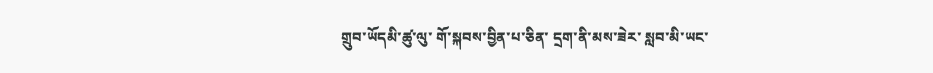གྲུབ་ཡོདམི་ཚུ་ལུ་ གོ་སྐབས་བྱིན་པ་ཅིན་ དྲག་ནི་མས་ཟེར་ སླབ་མི་ཡང་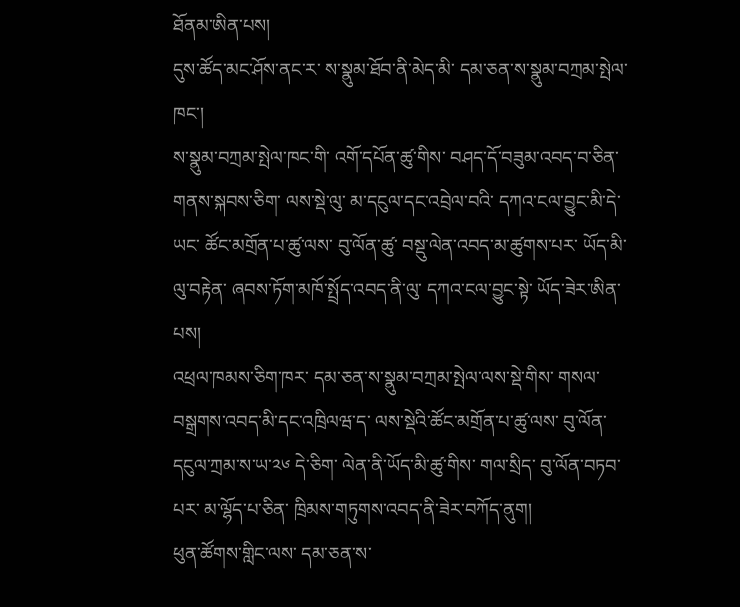ཐོནམ་ཨིན་པས།
དུས་ཚོད་མང་ཤོས་ནང་ར་ ས་སྣུམ་ཐོབ་ནི་མེད་མི་ དམ་ཅན་ས་སྣུམ་བཀྲམ་སྤེལ་ཁང་།
ས་སྣུམ་བཀྲམ་སྤེལ་ཁང་གི་ འགོ་དཔོན་ཚུ་གིས་ བཤད་དོ་བཟུམ་འབད་བ་ཅིན་ གནས་སྐབས་ཅིག་ ལས་སྡེ་ལུ་ མ་དངུལ་དང་འབྲེལ་བའི་ དཀའ་ངལ་བྱུང་མི་དེ་ཡང་ ཚོང་མགྲོན་པ་ཚུ་ལས་ བུ་ལོན་ཚུ་ བསྡུ་ལེན་འབད་མ་ཚུགས་པར་ ཡོད་མི་ལུ་བརྟེན་ ཞབས་ཏོག་མཁོ་སྤྲོད་འབད་ནི་ལུ་ དཀའ་ངལ་བྱུང་སྟེ་ ཡོད་ཟེར་ཨིན་པས།
འཕྲལ་ཁམས་ཅིག་ཁར་ དམ་ཅན་ས་སྣུམ་བཀྲམ་སྤེལ་ལས་སྡེ་གིས་ གསལ་བསྒྲགས་འབད་མི་དང་འཁྲིལཝ་ད་ ལས་སྡེའི་ཚོང་མགྲོན་པ་ཚུ་ལས་ བུ་ལོན་དངུལ་ཀྲམ་ས་ཡ་༢༦ དེ་ཅིག་ ལེན་ནི་ཡོད་མི་ཚུ་གིས་ གལ་སྲིད་ བུ་ལོན་བཏབ་པར་ མ་ལྷོད་པ་ཅིན་ ཁྲིམས་གཏུགས་འབད་ནི་ཟེར་བཀོད་ནུག།
ཕུན་ཚོགས་གླིང་ལས་ དམ་ཅན་ས་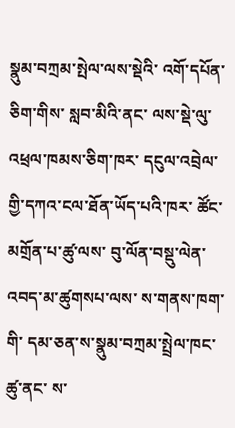སྣུམ་བཀྲམ་སྤེལ་ལས་སྡེའི་ འགོ་དཔོན་ཅིག་གིས་ སླབ་མིའི་ནང་ ལས་སྡེ་ལུ་ འཕྲལ་ཁམས་ཅིག་ཁར་ དངུལ་འབྲེལ་གྱི་དཀའ་ངལ་ཐོན་ཡོད་པའི་ཁར་ ཚོང་མགྲོན་པ་ཚུ་ལས་ བུ་ལོན་བསྡུ་ལེན་འབད་མ་ཚུགསཔ་ལས་ ས་གནས་ཁག་གི་ དམ་ཅན་ས་སྣུམ་བཀྲམ་སྤྲེལ་ཁང་ཚུ་ནང་ ས་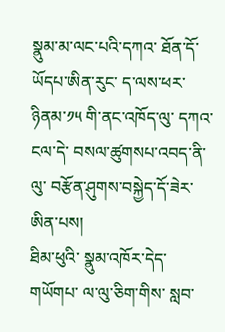སྣུམ་མ་ལང་པའི་དཀའ་ ཐོན་དོ་ཡོདཔ་ཨིན་རུང་ ད་ལས་ཕར་ ཉིནམ་༡༥ གི་ནང་འཁོད་ལུ་ དཀའ་ངལ་དེ་ བསལ་ཚུགསཔ་འབད་ནི་ལུ་ བརྩོན་ཤུགས་བསྐྱེད་དོ་ཟེར་ཨིན་པས།
ཐིམ་ཕུའི་ སྣུམ་འཁོར་དེད་གཡོགཔ་ ལ་ལུ་ཅིག་གིས་ སླབ་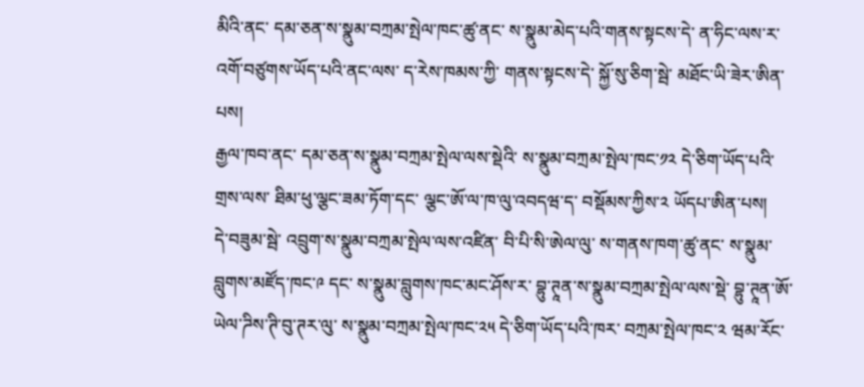མིའི་ནང་ དམ་ཅན་ས་སྣུམ་བཀྲམ་སྤེལ་ཁང་ཚུ་ནང་ ས་སྣུམ་མེད་པའི་གནས་སྟངས་དེ་ ན་ཧིང་ལས་ར་ འགོ་བཙུགས་ཡོད་པའི་ནང་ལས་ ད་རེས་ཁམས་ཀྱི་ གནས་སྟངས་དེ་ སྐྱོ་སུ་ཅིག་སྦེ་ མཐོང་ཡི་ཟེར་ཨིན་པས།
རྒྱལ་ཁབ་ནང་ དམ་ཅན་ས་སྣུམ་བཀྲམ་སྤེལ་ལས་སྡེའི་ ས་སྣུམ་བཀྲམ་སྤེལ་ཁང་༡༢ དེ་ཅིག་ཡོད་པའི་གྲས་ལས་ ཐིམ་ཕུ་ལྕང་ཟམ་ཏོག་དང་ ལྕང་ཨོ་ལ་ཁ་ལུ་འབདཝ་ད་ བསྡོམས་ཀྱིས་༢ ཡོདཔ་ཨིན་པས།
དེ་བཟུམ་སྦེ་ འབྲུག་ས་སྣུམ་བཀྲམ་སྤེལ་ལས་འཛིན་ བི་པི་སི་ཨེལ་ལུ་ ས་གནས་ཁག་ཚུ་ནང་ ས་སྣུམ་བླུགས་མཛོད་ཁང་༩ དང་ ས་སྣུམ་བླུགས་ཁང་མང་ཤོས་ར་ བྷུ་ཊཱན་ས་སྣུམ་བཀྲམ་སྤེལ་ལས་སྡེ་ བྷུ་ཊཱན་ཨོ་ཡེལ་ཌིས་ཊི་བུ་ཊར་ལུ་ ས་སྣུམ་བཀྲམ་སྤེལ་ཁང་༢༥ དེ་ཅིག་ཡོད་པའི་ཁར་ བཀྲམ་སྤེལ་ཁང་༢ ཝམ་རོང་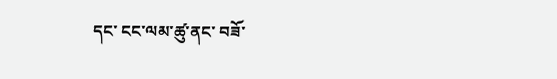དང་ ངང་ལམ་ཚུ་ནང་ བཟོ་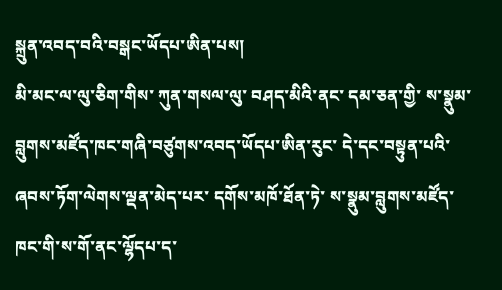སྐྲུན་འབད་བའི་བསྒང་ཡོདཔ་ཨིན་པས།
མི་མང་ལ་ལུ་ཅིག་གིས་ ཀུན་གསལ་ལུ་ བཤད་མིའི་ནང་ དམ་ཅན་གྱི་ ས་སྣུམ་བླུགས་མཛོད་ཁང་གཞི་བཙུགས་འབད་ཡོདཔ་ཨིན་རུང་ དེ་དང་བསྟུན་པའི་ ཞབས་ཏོག་ལེགས་ལྡན་མེད་པར་ དགོས་མཁོ་ཐོན་ཏེ་ ས་སྣུམ་བླུགས་མཛོད་ཁང་གི་ས་གོ་ནང་ལྷོདཔ་ད་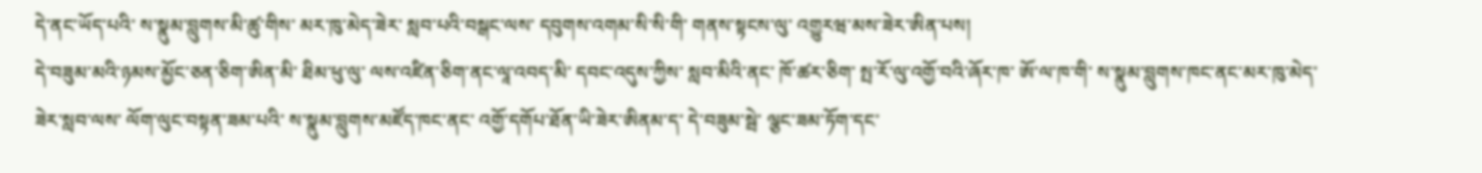དེ་ནང་ཡོད་པའི་ ས་སྣུམ་བླུགས་མི་ཚུ་གིས་ མར་ཁུ་མེད་ཟེར་ སླབ་པའི་བསྒང་ལས་ དབུགས་འགམ་སི་སི་གི་ གནས་སྟངས་ལུ་ འགྱུརཝ་མས་ཟེར་ཨིན་པས།
དེ་བཟུམ་མའི་ཉམས་མྱོང་ཅན་ཅིག་ཨིན་མི་ ཐིམ་ཕུ་ལུ་ ལས་འཛིན་ཅིག་ནང་ལཱ་འབད་མི་ དབང་འདུས་ཀྱིས་ སླབ་མིའི་ནང་ ཁོ་ཚར་ཅིག་ སྤ་རོ་ལུ་འགྱོ་བའི་ཞོར་ཁ་ ཨོ་ལ་ཁ་གི་ ས་སྣུམ་བླུགས་ཁང་ནང་མར་ཁུ་མེད་ཟེར་སླབ་ལས་ ལོག་ལུང་བསྟན་ཟམ་པའི་ ས་སྣུམ་བླུགས་མཛོད་ཁང་ནང་ འགྱོ་དགོཔ་ཐོན་ཡི་ཟེར་ཨིནམ་ད་ དེ་བཟུམ་སྦེ་ ལྕང་ཟམ་ཏོག་དང་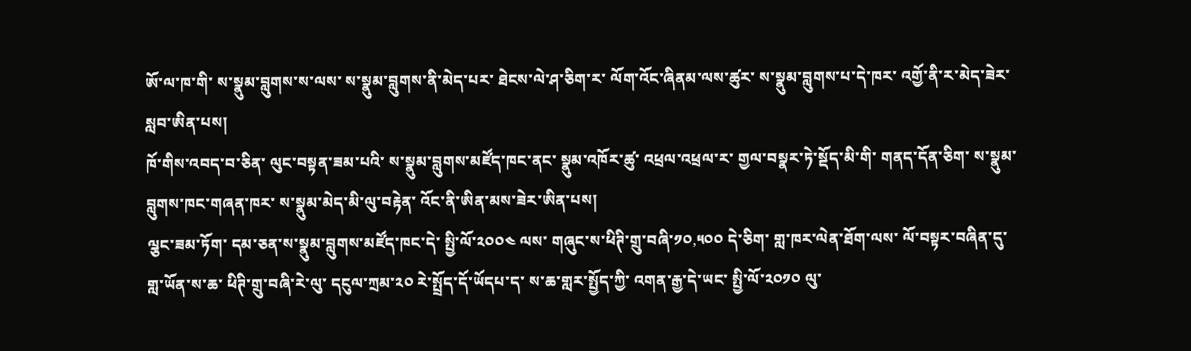ཨོ་ལ་ཁ་གི་ ས་སྣུམ་བླུགས་ས་ལས་ ས་སྣུམ་བླུགས་ནི་མེད་པར་ ཐེངས་ལེ་ཤ་ཅིག་ར་ ལོག་འོང་ཞིནམ་ལས་ཚུར་ ས་སྣུམ་བླུགས་པ་དེ་ཁར་ འགྱོ་ནི་ར་མེད་ཟེར་སླབ་ཨིན་པས།
ཁོ་གིས་འབད་བ་ཅིན་ ལུང་བསྟན་ཟམ་པའི་ ས་སྣུམ་བླུགས་མཛོད་ཁང་ནང་ སྣུམ་འཁོར་ཚུ་ འཕྲལ་འཕྲལ་ར་ གྱལ་བསྣར་ཏེ་སྡོད་མི་གི་ གནད་དོན་ཅིག་ ས་སྣུམ་བླུགས་ཁང་གཞན་ཁར་ ས་སྣུམ་མེད་མི་ལུ་བརྟེན་ འོང་ནི་ཨིན་མས་ཟེར་ཨིན་པས།
ལྕང་ཟམ་ཏོག་ དམ་ཅན་ས་སྣུམ་བླུགས་མཛོད་ཁང་དེ་ སྤྱི་ལོ་༢༠༠༤ ལས་ གཞུང་ས་ཕིཊི་གྲུ་བཞི་༡༠,༥༠༠ དེ་ཅིག་ གླ་ཁར་ལེན་ཐོག་ལས་ ལོ་བསྟར་བཞིན་དུ་ གླ་ཡོན་ས་ཆ་ ཕིཊི་གྲུ་བཞི་རེ་ལུ་ དངུལ་ཀྲམ་༢༠ རེ་སྤྲོད་དོ་ཡོདཔ་ད་ ས་ཆ་གླར་སྤྱོད་ཀྱི་ འགན་རྒྱ་དེ་ཡང་ སྤྱི་ལོ་༢༠༡༠ ལུ་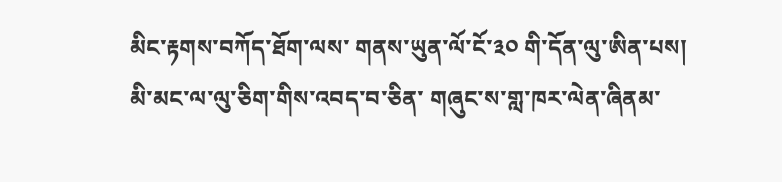མིང་རྟགས་བཀོད་ཐོག་ལས་ གནས་ཡུན་ལོ་ངོ་༣༠ གི་དོན་ལུ་ཨིན་པས།
མི་མང་ལ་ལུ་ཅིག་གིས་འབད་བ་ཅིན་ གཞུང་ས་གླ་ཁར་ལེན་ཞིནམ་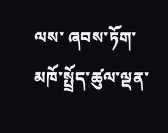ལས་ ཞབས་ཏོག་མཁོ་སྤྲོད་ཚུལ་ལྡན་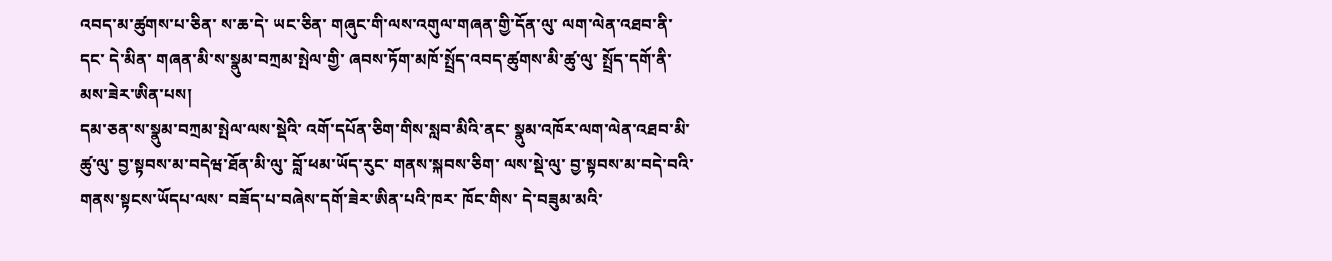འབད་མ་ཚུགས་པ་ཅིན་ ས་ཆ་དེ་ ཡང་ཅིན་ གཞུང་གི་ལས་འགུལ་གཞན་གྱི་དོན་ལུ་ ལག་ལེན་འཐབ་ནི་དང་ དེ་མིན་ གཞན་མི་ས་སྣུམ་བཀྲམ་སྤེལ་གྱི་ ཞབས་ཏོག་མཁོ་སྤྲོད་འབད་ཚུགས་མི་ཚུ་ལུ་ སྤྲོད་དགོ་ནི་མས་ཟེར་ཨིན་པས།
དམ་ཅན་ས་སྣུམ་བཀྲམ་སྤེལ་ལས་སྡེའི་ འགོ་དཔོན་ཅིག་གིས་སླབ་མིའི་ནང་ སྣུམ་འཁོར་ལག་ལེན་འཐབ་མི་ཚུ་ལུ་ བྱ་སྟབས་མ་བདེཝ་ཐོན་མི་ལུ་ བློ་ཕམ་ཡོད་རུང་ གནས་སྐབས་ཅིག་ ལས་སྡེ་ལུ་ བྱ་སྟབས་མ་བདེ་བའི་ གནས་སྟངས་ཡོདཔ་ལས་ བཟོད་པ་བཞེས་དགོ་ཟེར་ཨིན་པའི་ཁར་ ཁོང་གིས་ དེ་བཟུམ་མའི་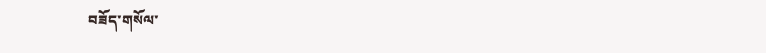བཟོད་གསོལ་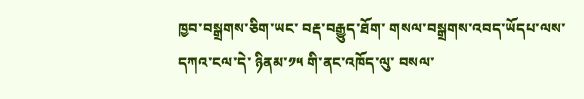ཁྱབ་བསྒྲགས་ཅིག་ཡང་ བརྡ་བརྒྱུད་ཐོག་ གསལ་བསྒྲགས་འབད་ཡོདཔ་ལས་ དཀའ་ངལ་དེ་ ཉིནམ་༡༥ གི་ནང་འཁོད་ལུ་ བསལ་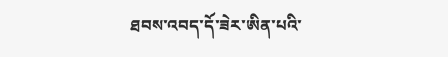ཐབས་འབད་དོ་ཟེར་ཨིན་པའི་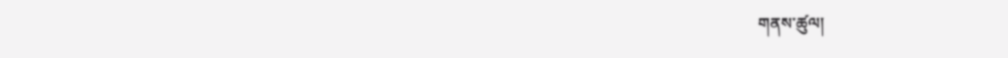གནས་ཚུལ།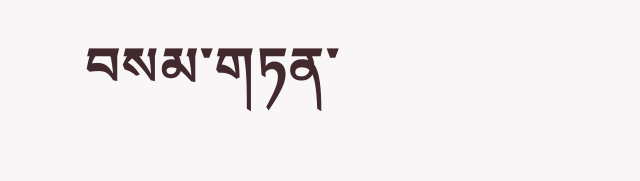བསམ་གཏན་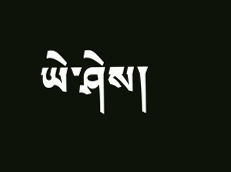ཡེ་ཤེས།